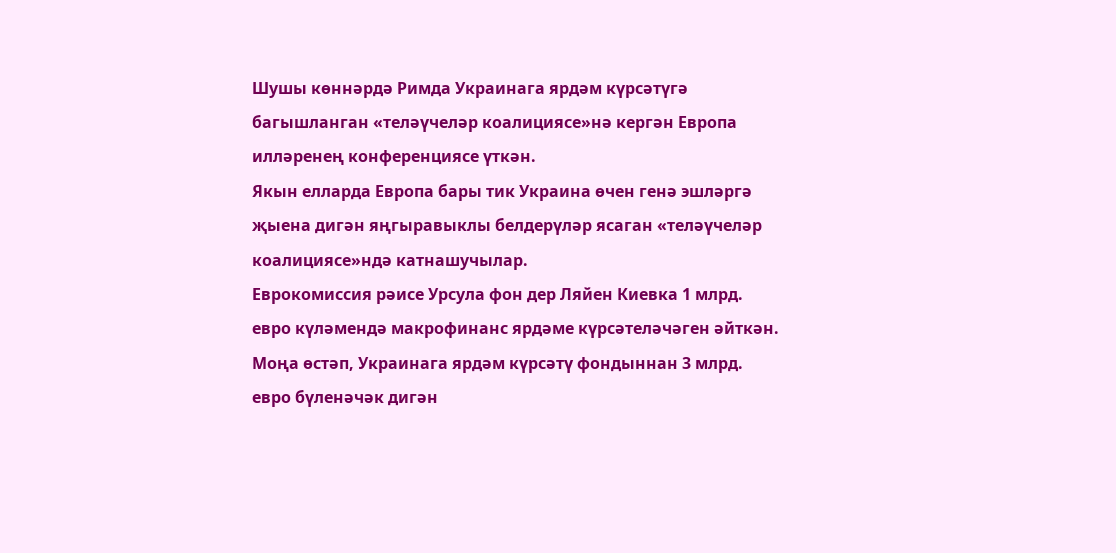Шушы көннәрдә Римда Украинага ярдәм күрсәтүгә багышланган «теләүчеләр коалициясе»нә кергән Европа илләренең конференциясе үткән.
Якын елларда Европа бары тик Украина өчен генә эшләргә җыена дигән яңгыравыклы белдерүләр ясаган «теләүчеләр коалициясе»ндә катнашучылар.
Еврокомиссия рәисе Урсула фон дер Ляйен Киевка 1 млрд. евро күләмендә макрофинанс ярдәме күрсәтеләчәген әйткән. Моңа өстәп, Украинага ярдәм күрсәтү фондыннан 3 млрд. евро бүленәчәк дигән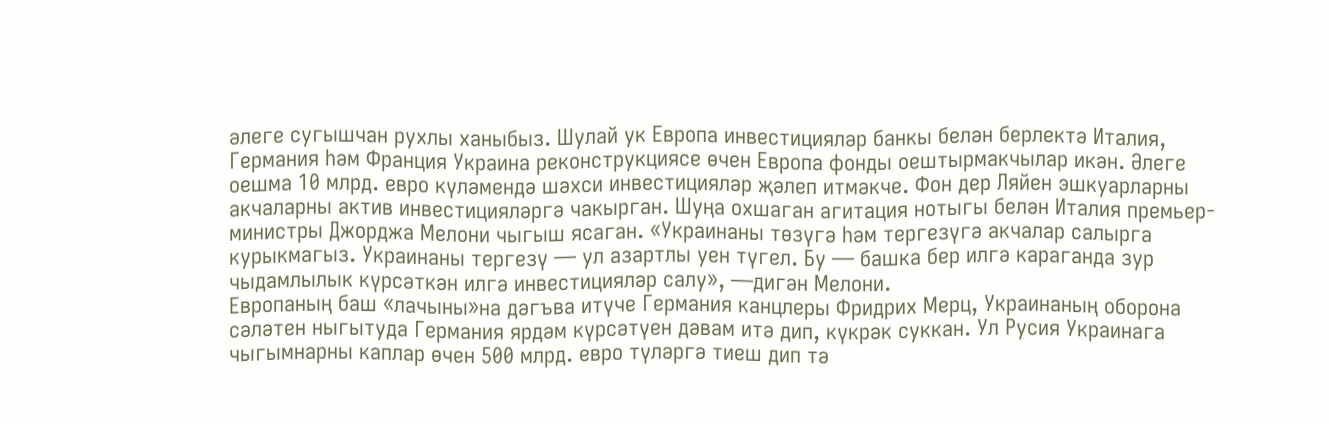әлеге сугышчан рухлы ханыбыз. Шулай ук Европа инвестицияләр банкы белән берлектә Италия, Германия һәм Франция Украина реконструкциясе өчен Европа фонды оештырмакчылар икән. Әлеге оешма 10 млрд. евро күләмендә шәхси инвестицияләр җәлеп итмәкче. Фон дер Ляйен эшкуарларны акчаларны актив инвестицияләргә чакырган. Шуңа охшаган агитация нотыгы белән Италия премьер-министры Джорджа Мелони чыгыш ясаган. «Украинаны төзүгә һәм тергезүгә акчалар салырга курыкмагыз. Украинаны тергезү — ул азартлы уен түгел. Бу — башка бер илгә караганда зур чыдамлылык күрсәткән илгә инвестицияләр салу», —дигән Мелони.
Европаның баш «лачыны»на дәгъва итүче Германия канцлеры Фридрих Мерц, Украинаның оборона сәләтен ныгытуда Германия ярдәм күрсәтүен дәвам итә дип, күкрәк суккан. Ул Русия Украинага чыгымнарны каплар өчен 500 млрд. евро түләргә тиеш дип тә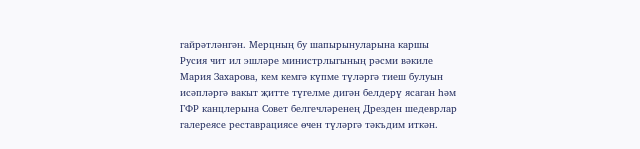гайрәтләнгән. Мерцның бу шапырынуларына каршы Русия чит ил эшләре министрлыгының рәсми вәкиле Мария Захарова, кем кемгә күпме түләргә тиеш булуын исәпләргә вакыт җитте түгелме дигән белдерү ясаган һәм ГФР канцлерына Совет белгечләренең Дрезден шедеврлар галереясе реставрациясе өчен түләргә тәкъдим иткән.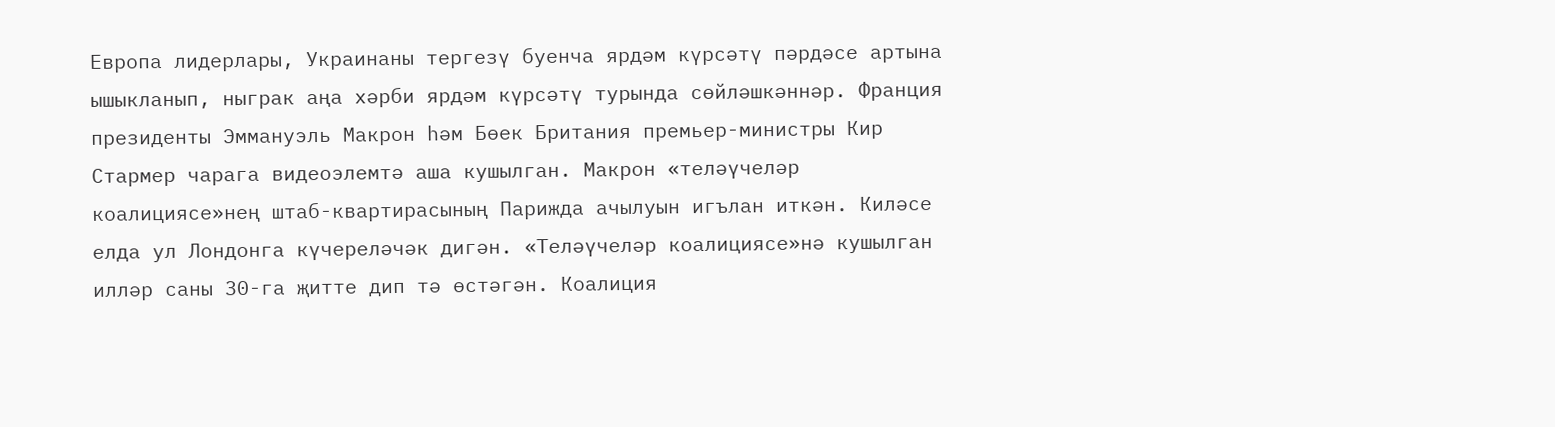Европа лидерлары, Украинаны тергезү буенча ярдәм күрсәтү пәрдәсе артына ышыкланып, ныграк аңа хәрби ярдәм күрсәтү турында сөйләшкәннәр. Франция президенты Эммануэль Макрон һәм Бөек Британия премьер-министры Кир Стармер чарага видеоэлемтә аша кушылган. Макрон «теләүчеләр коалициясе»нең штаб-квартирасының Парижда ачылуын игълан иткән. Киләсе елда ул Лондонга күчереләчәк дигән. «Теләүчеләр коалициясе»нә кушылган илләр саны 30-га җитте дип тә өстәгән. Коалиция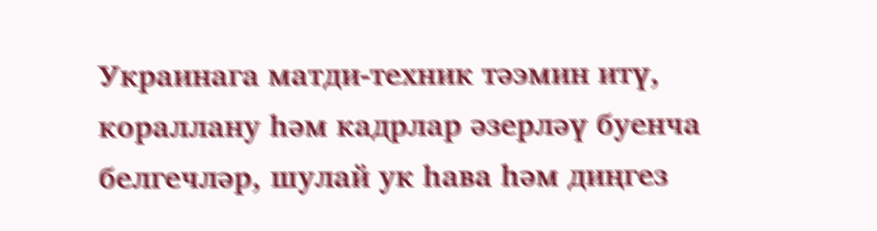Украинага матди-техник тәэмин итү, кораллану һәм кадрлар әзерләү буенча белгечләр, шулай ук һава һәм диңгез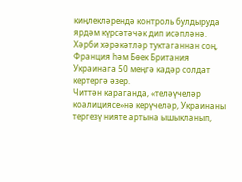киңлекләрендә контроль булдыруда ярдәм күрсәтәчәк дип исәпләнә. Хәрби хәрәкәтләр туктаганнан соң, Франция һәм Бөек Британия Украинага 50 меңгә кадәр солдат кертергә әзер.
Читтән караганда, «теләүчеләр коалициясе»нә керүчеләр, Украинаны тергезү нияте артына ышыкланып,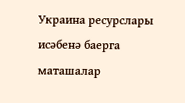Украина ресурслары исәбенә баерга маташалар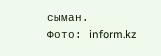сыман.
Фото: inform.kz